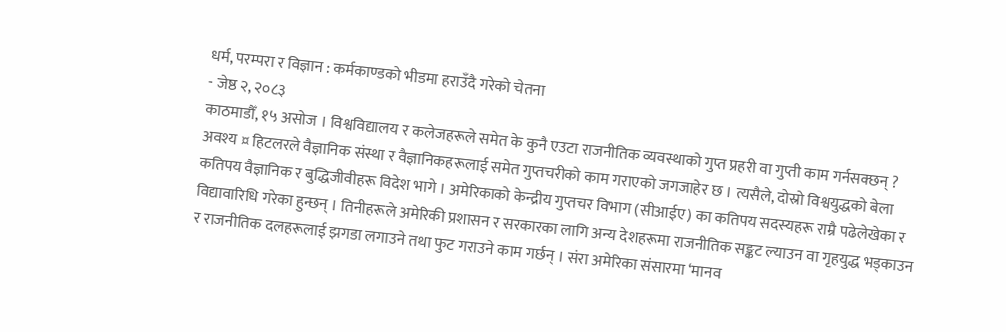धर्म, परम्परा र विज्ञान : कर्मकाण्डको भीडमा हराउँदै गरेको चेतना
- जेष्ठ २, २०८३
काठमाडौँ, १५ असोज । विश्वविद्यालय र कलेजहरूले समेत के कुनै एउटा राजनीतिक व्यवस्थाको गुप्त प्रहरी वा गुप्ती काम गर्नसक्छन् ?
अवश्य ¤ हिटलरले वैज्ञानिक संस्था र वैज्ञानिकहरूलाई समेत गुप्तचरीको काम गराएको जगजाहेर छ । त्यसैले, दोस्रो विश्वयुद्धको बेला कतिपय वैज्ञानिक र बुद्धिजीवीहरू विदेश भागे । अमेरिकाको केन्द्रीय गुप्तचर विभाग (सीआईए) का कतिपय सदस्यहरू राम्रै पढेलेखेका र विद्यावारिधि गरेका हुन्छन् । तिनीहरूले अमेरिकी प्रशासन र सरकारका लागि अन्य देशहरूमा राजनीतिक सङ्कट ल्याउन वा गृहयुद्ध भड्काउन र राजनीतिक दलहरूलाई झगडा लगाउने तथा फुट गराउने काम गर्छन् । संरा अमेरिका संसारमा ‘मानव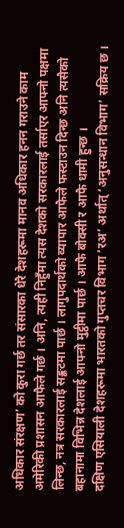अधिकार संरक्षण’ को कुरा गर्छ तर संसारका धेरै देशहरूमा मानव अधिकार हनन गराउने काम अमेरिकी प्रशासन आफैले गर्छ । अनि, त्यही निहुँमा त्यस देशको सरकारलाई तर्साएर आफ्नो पक्षमा लिन्छ, नत्र सरकारलाई सङ्कटमा पार्छ । लागुपदार्थको व्यापार आफैले फस्टाउन दिन्छ अनि त्यसैको बहानामा विभिन्न देशलाई आफ्नो मुट्ठीमा पार्छ । आफै बोक्सी र आफै धामी हुन्छ ।
दक्षिण एसियाली देशहरूमा भारतको गुप्तचर विभाग ‘रअ’ अर्थात् ‘अनुसन्धान विभाग’ सक्रिय छ ।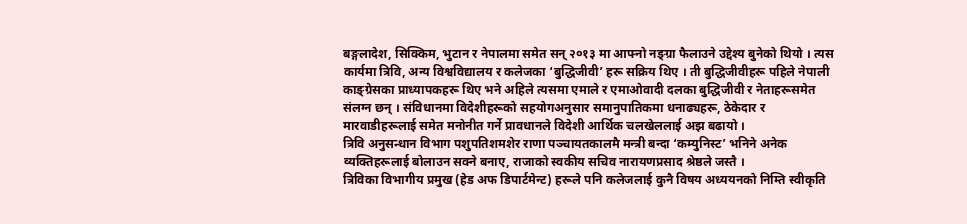बङ्गलादेश, सिक्किम, भुटान र नेपालमा समेत सन् २०१३ मा आफ्नो नङ्ग्रा फैलाउने उद्देश्य बुनेको थियो । त्यस कार्यमा त्रिवि, अन्य विश्वविद्यालय र कलेजका ‘बुद्धिजीवी’ हरू सक्रिय थिए । ती बुद्धिजीवीहरू पहिले नेपाली काङ्ग्रेसका प्राध्यापकहरू थिए भने अहिले त्यसमा एमाले र एमाओवादी दलका बुद्धिजीवी र नेताहरूसमेत संलग्न छन् । संविधानमा विदेशीहरूको सहयोगअनुसार समानुपातिकमा धनाढ्यहरू, ठेकेदार र मारवाडीहरूलाई समेत मनोनीत गर्ने प्रावधानले विदेशी आर्थिक चलखेललाई अझ बढायो ।
त्रिवि अनुसन्धान विभाग पशुपतिशमशेर राणा पञ्चायतकालमै मन्त्री बन्दा ‘कम्युनिस्ट’ भनिने अनेक व्यक्तिहरूलाई बोलाउन सक्ने बनाए, राजाको स्वकीय सचिव नारायणप्रसाद श्रेष्ठले जस्तै ।
त्रिविका विभागीय प्रमुख (हेड अफ डिपार्टमेन्ट) हरूले पनि कलेजलाई कुनै विषय अध्ययनको निम्ति स्वीकृति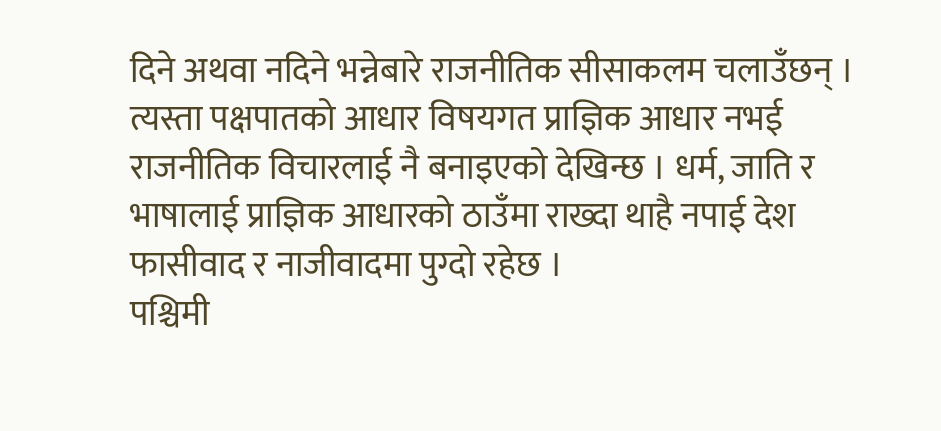दिने अथवा नदिने भन्नेबारे राजनीतिक सीसाकलम चलाउँछन् । त्यस्ता पक्षपातको आधार विषयगत प्राज्ञिक आधार नभई राजनीतिक विचारलाई नै बनाइएको देखिन्छ । धर्म, जाति र भाषालाई प्राज्ञिक आधारको ठाउँमा राख्दा थाहै नपाई देश फासीवाद र नाजीवादमा पुग्दो रहेछ ।
पश्चिमी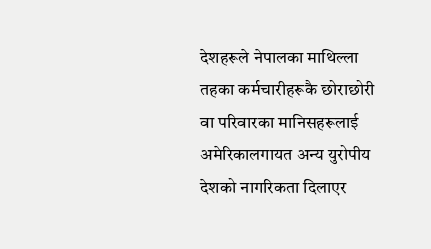देशहरूले नेपालका माथिल्ला तहका कर्मचारीहरूकै छोराछोरी वा परिवारका मानिसहरूलाई अमेरिकालगायत अन्य युरोपीय देशको नागरिकता दिलाएर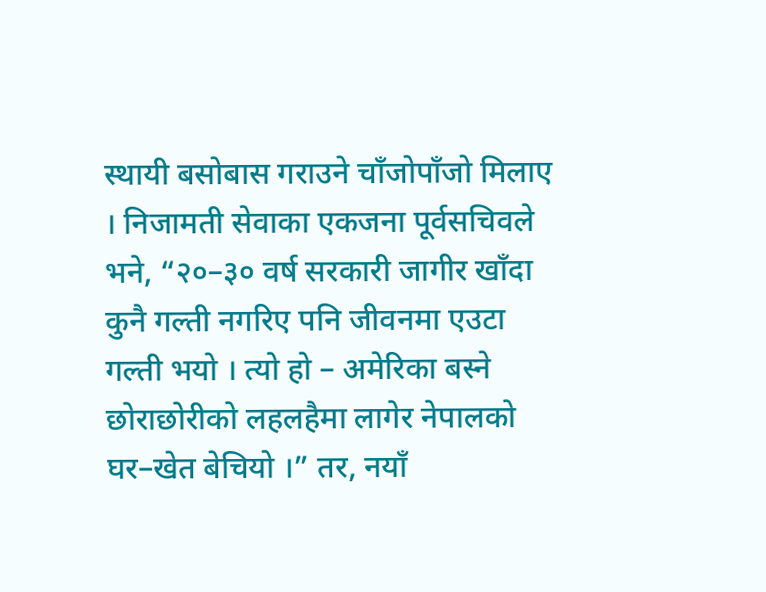स्थायी बसोबास गराउने चाँजोपाँजो मिलाए । निजामती सेवाका एकजना पूर्वसचिवले भने, “२०–३० वर्ष सरकारी जागीर खाँदा कुनै गल्ती नगरिए पनि जीवनमा एउटा गल्ती भयो । त्यो हो – अमेरिका बस्ने छोराछोरीको लहलहैमा लागेर नेपालको घर–खेत बेचियो ।” तर, नयाँ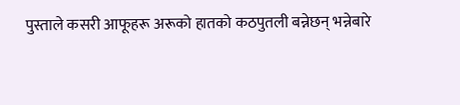पुस्ताले कसरी आफूहरू अरूको हातको कठपुतली बन्नेछन् भन्नेबारे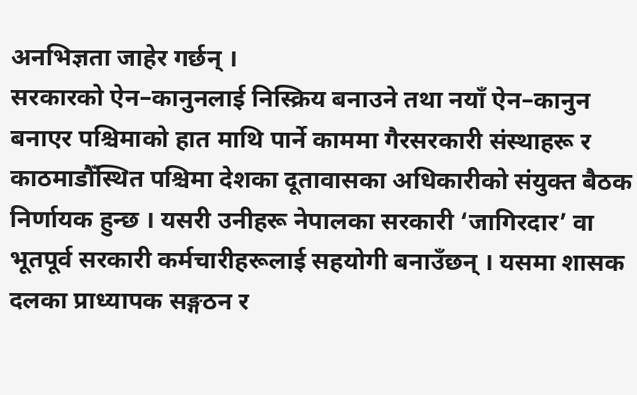अनभिज्ञता जाहेर गर्छन् ।
सरकारको ऐन–कानुनलाई निस्क्रिय बनाउने तथा नयाँ ऐन–कानुन बनाएर पश्चिमाको हात माथि पार्ने काममा गैरसरकारी संस्थाहरू र काठमाडौँस्थित पश्चिमा देशका दूतावासका अधिकारीको संयुक्त बैठक निर्णायक हुन्छ । यसरी उनीहरू नेपालका सरकारी ‘जागिरदार’ वा भूतपूर्व सरकारी कर्मचारीहरूलाई सहयोगी बनाउँछन् । यसमा शासक दलका प्राध्यापक सङ्गठन र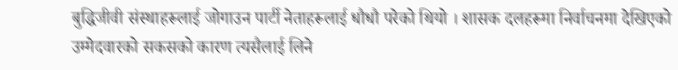बुद्धिजीवी संस्थाहरूलाई जोगाउन पार्टी नेताहरूलाई धौधौ परेको थियो । शासक दलहरूमा निर्वाचनमा देखिएको उम्मेदवारको सकसको कारण त्यसैलाई लिने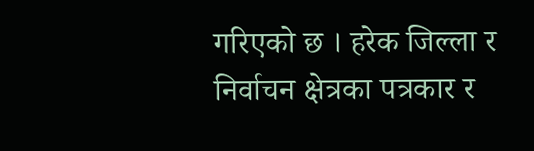गरिएको छ । हरेक जिल्ला र निर्वाचन क्षेत्रका पत्रकार र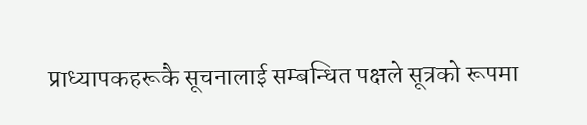प्राध्यापकहरूकै सूचनालाई सम्बन्धित पक्षले सूत्रको रूपमा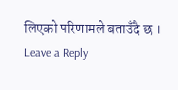लिएको परिणामले बताउँदै छ ।
Leave a Reply